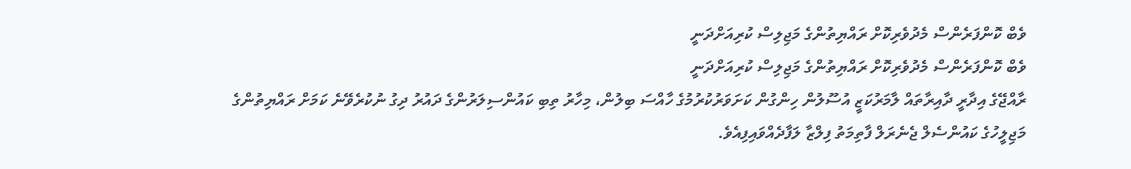ވެބް ކޮންފަރެންސް މެދުވެރިކޮށް ރައްޔިތުންގެ މަޖިލިސް ކުރިއަށްދަނީ
ވެބް ކޮންފަރެންސް މެދުވެރިކޮށް ރައްޔިތުންގެ މަޖިލިސް ކުރިއަށްދަނީ
ރާއްޖޭގެ އިދާރީ ދާއިރާތައް ލާމަރުކަޒީ އުސޫލުން ހިންގުން ކަށަވަރުކުރުމުގެ ހާއްސަ ބިލުން، މިހާރު ތިބި ކައުންސިލަރުންގެ ދައުރު ދިގު ނުކުރެވޭނެ ކަމަށް ރައްޔިތުންގެ މަޖިލީހުގެ ކައުންސެލް ޖެނެރަލް ފާތިމަތު ފިލްޒާ ލަފާދެއްވައިފިއެވެ.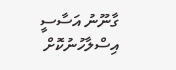ގާނޫނު އަސާސީ އިސްލާހުނުކޮށް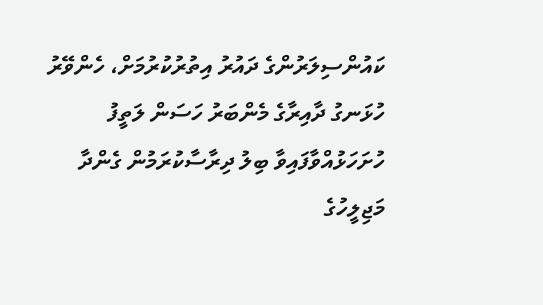ކައުންސިލަރުންގެ ދައުރު އިތުރުކުރުމަށް، ހެންވޭރު ހުޅަނގު ދާއިރާގެ މެންބަރު ހަސަން ލަތީފު ހުށަހަޅުއްވާފައިވާ ބިލު ދިރާސާކުރަމުން ގެންދާ މަޖިލީހުގެ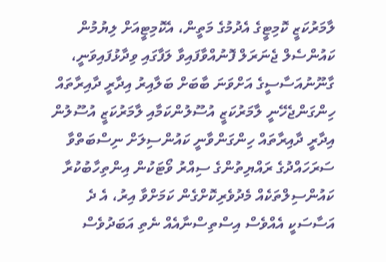ލާމަރުކަޒީ ކޮމިޓީގެ އެދުމުގެ މަތީން، އެކޮމިޓީއަށް ލިޔުމުން ކައުންސެލް ޖެނަރަލް ފޮނުއްވާފައިވާ ލަފާގައި ވިދާޅުފައިވަނީ، ގާނޫނުއަސާސީގެ އަށްވަނަ ބާބަށް ބަލާއިރު އިދާރީ ދާއިރާތައް ހިންގަންޖެހޭނީ ލާމަރުކަޒީ އުސޫލުންކަމާއި ލާމަރުކަޒީ އުސޫލުން އިދާރީ ދާއިރާތައް ހިންގަންވާނީ ކައުންސިލަށް ނިސްބަތްވާ ސަރަހައްދުގެ ރައްޔިތުންގެ ސިއްރު ވޯޓަކުން އިންތިހާބުކުރާ ކައުންސިލްތަކެއް މެދުވެރިކޮށްގެން ކަމަށްވާ އިރު، އެ ދެ އަސާސަކީ އެއްވެސް އިސްތިސްނާއެއް ނެތި އަބަދުވެސް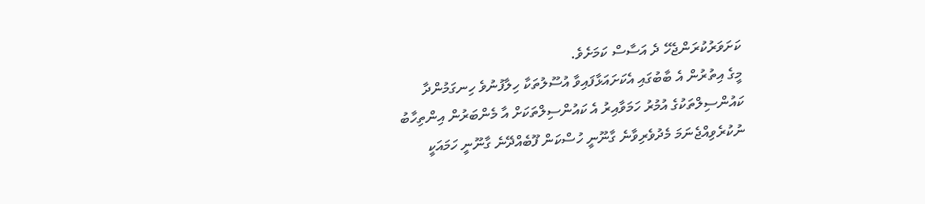ކަށަވަރުކުރަންޖެހޭ ދެ އަސާސް ކަމަށެވެ.
މީގެ އިތުރުން އެ ބާބުގައި އެކަށައަޅާފައިވާ އުސޫލުތަކާ ހިލާފުނުވެ ހިނގަމުންދާ ކައުންސިލްތަކުގެ އުމުރު ހަމަވާއިރު އެ ކައުންސިލްތަކަށް އާ މެންބަރުން އިންތިހާބު ނުކުރެވިއްޖެނަމަ މެދުވެރިވާނެ ގާނޫނީ ހުސްކަން ފޫބެއްދޭނެ ގާނޫނީ ހަމައަކީ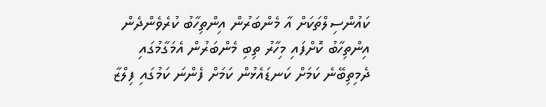ކައުންސިލްތަކަށް އާ މެންބަރުން އިންތިހާބު ކުރެވެންދެން އިންތިހާބު ކޮށްފައި މިހާރު ތިބި މެންބަރުން އެމަގާމުގައި ދެމިތިބޭނެ ކަމަށް ކަނޑައެޅުން ކަމަށް ފެންނަ ކަމުގައި ފިލްޒާ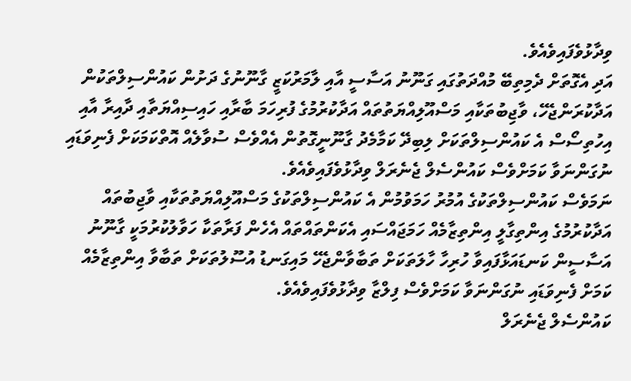ވިދާޅުވެފައިވެއެވެ.
އަދި އެގޮތަށް ދެމިތިބޭ މުއްދަތުގައި ގަނޫނު އަސާސީ އާއި ލާމަރުކަޒީ ގާނޫނުގެ ދަށުން ކައުންސިލްތަކުން އަދާކުރަންޖެހޭ، ވާޖިބުތަކާއި މަސްއޫލިއްޔަތުތައް އަދާކުރުމުގެ ފުރިހަމަ ބާރާއި ހައިސިއްޔަތާއި ދާއިރާ އާއި އިހުތިސޯސް އެ ކައުންސިލްތަކަށް ލިބިދޭ ކަމާމެދު ގާނޫނީގޮތުން އެއްވެސް ސުވާލެއް އޮތްކަމަކަށް ފެނިވަޑައި ނުގަންނަވާ ކަމަށްވެސް ކައުންސެލް ޖެނެރަލް ވިދާޅުވެފައިވެއެވެ.
ނަމަވެސް ކައުންސިލްތަކުގެ އުމުރު ހަމަވުމުން އެ ކައުންސިލްތަކުގެ މަސްއޫލިއްޔަތުތަކާއި ވާޖިބުތައް އަދާކުރުމުގެ އިންތިގާލީ އިންތިޒާމެއް ހަމަޖައްސައި އެކަންތައްތައް އެހެން ފަރާތަކާ ހަވާލުކުރުމަކީ ގާނޫނު އަސާސީން ކަނޑައަޅާފައިވާ ހުރިހާ ހާލަތަކަށް ތަބާވާންޖެހޭ މައިގަނޑު އުސޫލުތަކަށް ތަބާވާ އިންތިޒާމެއް ކަމަށް ފެނިވަޑައި ނުގަންނަވާ ކަމަށްވެސް ފިލްޒާ ވިދާޅުވެފައިވެއެވެ.
ކައުންސެލް ޖެނެރަލް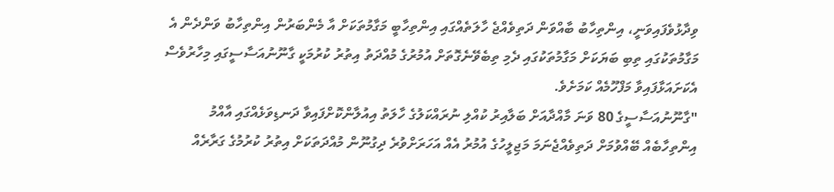ވިދާޅުވެފައިވަނީ، އިންތިހާބު ބާއްވަން ދަތިވެއްޖެ ހާލަތެއްގައި އިންތިހާބީ މަގާމުތަކަށް އާ މެންބަރުން އިންތިހާބު ވަންދެން އެ މަގާމުތަކުގައި ތިބި ބަޔަކަށް މަގާމުތަކުގައި ދެމި ތިބެވޭނެގޮތަށް އުމުރުގެ މުއްދަތު އިތުރު ކުރުމަކީ ގާނޫނުއަސާސީގައި މިހާރުވެސް އެކަށައަޅާފައިވާ މަފްހޫމެއް ކަމަށެވެ.
"ގާނޫނުއަސާސީގެ 80 ވަނަ މާއްދާއަށް ބަލާއިރު ކުއްލި ނުރައްކަލުގެ ހާލަތު އިއުލާންކޮށްފައިވާ ދަނޑިވަޅެއްގައި އާއްމު އިންތިހާބެއް ބޭއްވުމަށް ދަތިވެއްޖެނަމަ މަޖިލީހުގެ އުމުރު އެއް އަހަރަށްވުރެ ދިގުނޫން މުއްދަތަކަށް އިތުރު ކުރުމުގެ ގަރާރެއް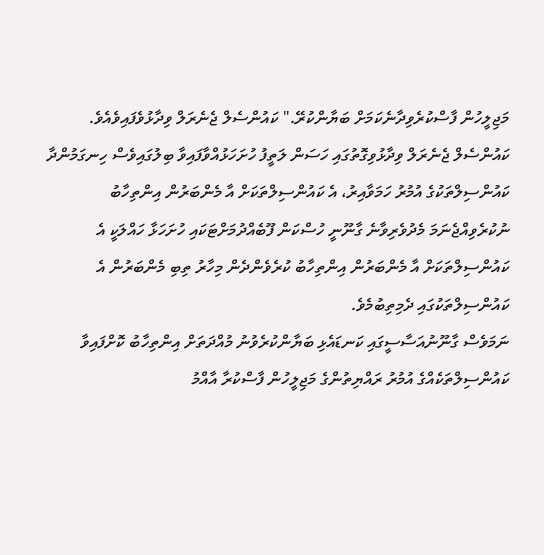މަޖިލީހުން ފާސްކުރެވިދާނެކަމަށް ބަޔާންކުރޭ." ކައުންސެލް ޖެނެރަލް ވިދާޅުވެފައިވެއެވެ.
ކައުންސެލް ޖެނެރަލް ވިދާޅުވިގޮތުގައި ހަސަން ލަތީފު ހުށަހަޅުއްވާފައިވާ ބިލުގައިވެސް ހިނގަމުންދާ ކައުންސިލްތަކުގެ އުމުރު ހަމަވާއިރު، އެ ކައުންސިލްތަކަށް އާ މެންބަރުން އިންތިހާބު ނުކުރެވިއްޖެނަމަ މެދުވެރިވާނެ ގާނޫނީ ހުސްކަން ފޫބެއްދުމަށްޓަކައި ހުށަހަޅާ ހައްލަކީ އެ ކައުންސިލްތަކަށް އާ މެންބަރުން އިންތިހާބު ކުރެވެންދެން މިހާރު ތިބި މެންބަރުން އެ ކައުންސިލްތަކުގައި ދެމިތިބުމެވެ.
ނަމަވެސް ގާނޫނުއަސާސީގައި ކަނޑައެޅި ބަޔާންކުރެވުނު މުއްދަތަށް އިންތިހާބު ކޮށްފައިވާ ކައުންސިލްތަކެއްގެ އުމުރު ރައްޔިތުންގެ މަޖިލީހުން ފާސްކުރާ އާއްމު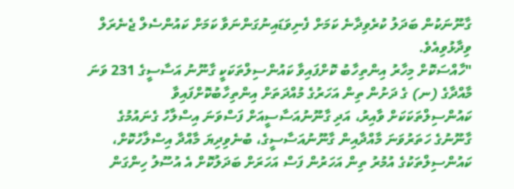ގާނޫނަކުން ބަދަލު ކުރެވިދާނެ ކަމަށް ފެނިވަޑައިނުގަންނަވާ ކަމަށް ކައުންސެލް ޖެނެރަލް ވިދާޅުވިއެވެ.
"ހާއްސަކޮށް މިހާރު އިންތިހާބު ކޮށްފައިވާ ކައުންސިލްތަކަކީ ގާނޫނު އަސާސީގެ 231 ވަނަ މާއްދާގެ (ނ) ގެ ދަށުން ތިން އަހަރުގެ މުއްދަތަށް އިންތިހާބުކޮށްފައިވާ ކައުންސިލްތަކަކަށް ވާއިރު، އަދި ގާނޫނުއަސާސީއަށް ފަސްވަނަ އިސްލާހު ގެނައުމުގެ ގާނޫނުގެ ހަތަރުވަނަ މާއްދާއިން ގާނޫނުއަސާސީގެ، ބުނެވިދިޔަ މާއްދާ އިސްލާހުކޮށް، ކައުންސިލްތަކުގެ އުމުރު ތިން އަހަރުން ފަސް އަހަރަށް ބަދަލުކޮށް އެ އުސޫލު ހިންގަން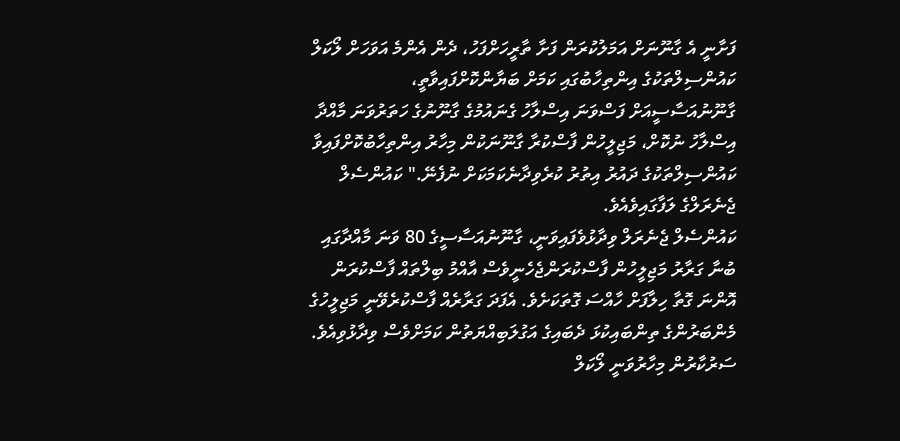ފަށާނީ އެ ގާނޫނަށް އަމަލުކުރަން ފަށާ ތާރީހަށްފަހު، ދެން އެންމެ އަވަހަށް ލޯކަލް ކައުންސިލްތަކުގެ އިންތިހާބުގައި ކަމަށް ބަޔާންކޮށްފައިވާތީ، ގާނޫނުއަސާސީއަށް ފަސްވަނަ އިސްލާހު ގެނައުމުގެ ގާނޫނުގެ ހަތަރުވަނަ މާއްދާ އިސްލާހު ނުކޮށް، މަޖިލީހުން ފާސްކުރާ ގާނޫނަކުން މިހާރު އިންތިހާބުކޮށްފައިވާ ކައުންސިލްތަކުގެ ދައުރު އިތުރު ކުރެވިދާނެކަމަކަށް ނުފެނޭ." ކައުންސެލް ޖެނެރަލްގެ ލަފާގައިވެއެވެ.
ކައުންސެލް ޖެނެރަލް ވިދާޅުވެފައިވަނީ، ގާނޫނުއަސާސީގެ 80 ވަނަ މާއްދާގައި ބުނާ ގަރާރު މަޖިލީހުން ފާސްކުރަންޖެހެނީވެސް އާއްމު ބިލްތައް ފާސްކުރަން އޮންނަ ގޮތާ ހިލާފަށް ހާއްސަ ގޮތަކަށެވެ. އެފަދަ ގަރާރެއް ފާސްކުރެވޭނީ މަޖިލީހުގެ މެންބަރުންގެ ތިންބައިކުޅަ ދެބައިގެ އަގުލަބިއްޔަތުން ކަމަށްވެސް ވިދާޅުވިއެވެ.
ސަރުކާރުން މިހާރުވަނީ ލޯކަލް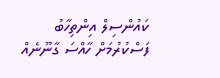ކައުންސިލް އިންތިހާބު ފަސްކުރުމަށް ހާއްސަ ގާނޫނެއް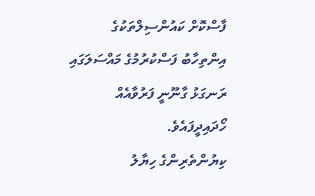ފާސްކޮށް ކައުންސިލްތަކުގެ އިންތިހާބު ފަސްކުރުމުގެ މައްސަލަގައި ރަނގަޅު ގާނޫނީ ފަރުވާއެއް ހޯދައިދީފައެވެ.
ކިޔުންތެރިންގެ ހިޔާލު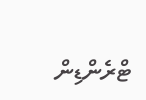ޓްރެންޑިން